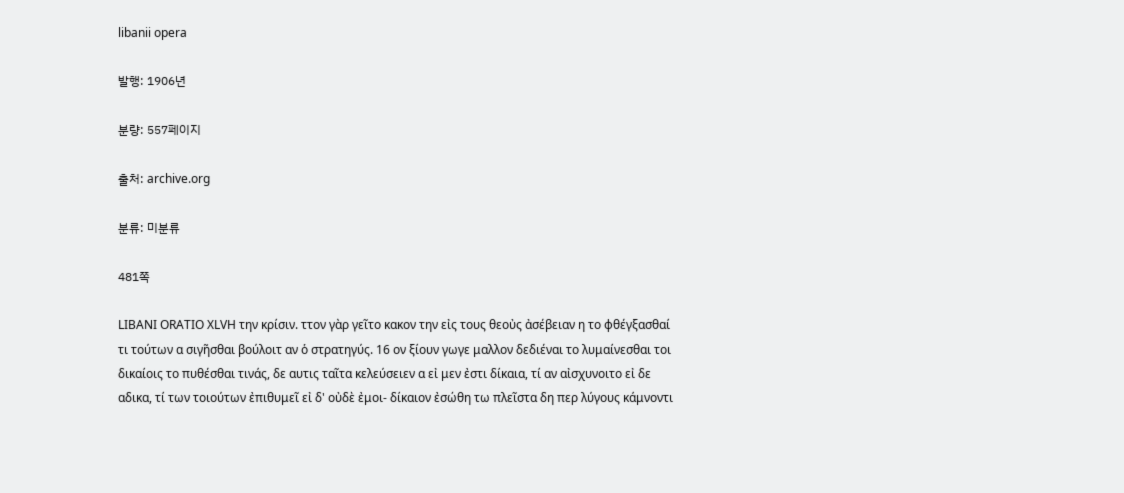libanii opera

발행: 1906년

분량: 557페이지

출처: archive.org

분류: 미분류

481쪽

LIBANI ORATIO XLVH την κρίσιν. ττον γὰρ γεῖτο κακον την εἰς τους θεοὐς ἀσέβειαν η το φθέγξασθαί τι τούτων α σιγῆσθαι βούλοιτ αν ὁ στρατηγύς. 16 ον ξίουν γωγε μαλλον δεδιέναι το λυμαίνεσθαι τοι δικαίοις το πυθέσθαι τινάς, δε αυτις ταῖτα κελεύσειεν α εἰ μεν ἐστι δίκαια, τί αν αἰσχυνοιτο εἰ δε αδικα, τί των τοιούτων ἐπιθυμεῖ εἰ δ' οὐδὲ ἐμοι- δίκαιον ἐσώθη τω πλεῖστα δη περ λύγους κάμνοντι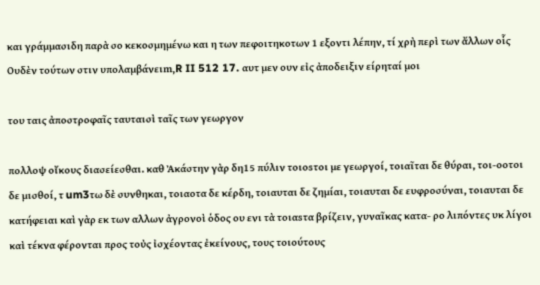και γράμμασιδη παρὰ σο κεκοσμημένω και η των πεφοιτηκοτων 1 εξοντι λέπην, τί χρὴ περὶ των ἄλλων οἷς Ουδὲν τούτων στιν υπολαμβάνειm,R II 512 17. αυτ μεν ουν εἰς ἀποδειξιν είρηταί μοι

του ταις ἀποστροφαῖς ταυταισὶ ταῖς των γεωργον

πολλοψ οἴκους διασείεσθαι. καθ Ἀκάστην γὰρ δη15 πύλιν τοιοsτοι με γεωργοί, τοιαῖται δε θύραι, τοι-οοτοι δε μισθοί, τ um3τω δὲ συνθηκαι, τοιαοτα δε κέρδη, τοιαυται δε ζημίαι, τοιαυται δε ευφροσύναι, τοιαυται δε κατήφειαι καὶ γὰρ εκ των αλλων ἀγρονοὶ ὁδος ου ενι τὰ τοιαsτα βρίζειν, γυναῖκας κατα- ρο λιπόντες υκ λίγοι καὶ τέκνα φέρονται προς τοὐς ἰσχέοντας ἐκείνους, τους τοιούτους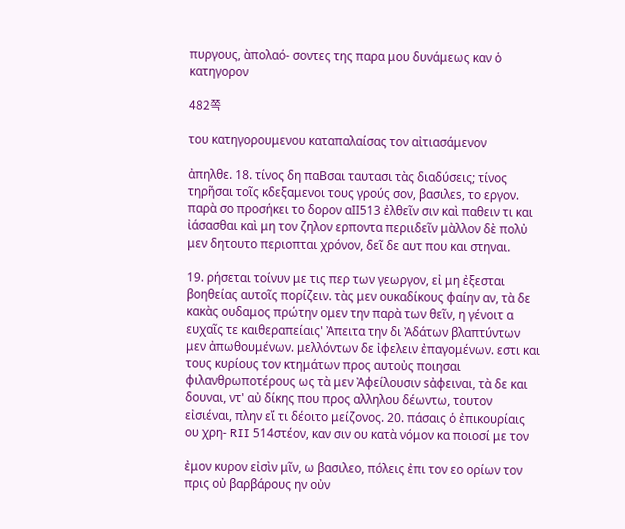πυργους, ὰπολαό- σοντες της παρα μου δυνάμεως καν ὁ κατηγορον

482쪽

του κατηγορουμενου καταπαλαίσας τον αἰτιασάμενον

ἀπηλθε. 18. τίνος δη παBσαι ταυτασι τὰς διαδύσεις; τίνος τηρῆσαι τοῖς κδεξαμενοι τους γρούς σον, βασιλεs, το εργον. παρὰ σο προσήκει το δορον αΙΙ513 ἐλθεῖν σιν καὶ παθειν τι και ἰάσασθαι καὶ μη τον ζηλον ερποντα περιιδεῖν μὰλλον δὲ πολὐ μεν δητουτο περιοπται χρόνον, δεῖ δε αυτ που και στηναι.

19. ρήσεται τοίνυν με τις περ των γεωργον, εἰ μη ἐξεσται βοηθείας αυτοῖς πορίζειν. τὰς μεν ουκαδίκους φαίην αν, τὰ δε κακὰς ουδαμος πρώτην ομεν την παρὰ των θεῖν, η γένοιτ α ευχαῖς τε καιθεραπείαις' Ἀπειτα την δι Ἀδάτων βλαπτύντων μεν ἀπωθουμένων. μελλόντων δε ἰφελειν ἐπαγομένων. εστι και τους κυρίους τον κτημάτων προς αυτοὐς ποιησαι φιλανθρωποτέρους ως τὰ μεν Ἀφείλουσιν sἀφειναι, τὰ δε και δουναι, ντ' αὐ δίκης που προς αλληλου δέωντω, τουτον εἰσιέναι, πλην εἴ τι δέοιτο μείζονος. 20. πάσαις ὁ ἐπικουρίαις ου χρη- RII 514στέον, καν σιν ου κατὰ νόμον κα ποιοσί με τον

ἐμον κυρον εἰσὶν μῖν, ω βασιλεο, πόλεις ἐπι τον εο ορίων τον πρις οὐ βαρβάρους ην οὐν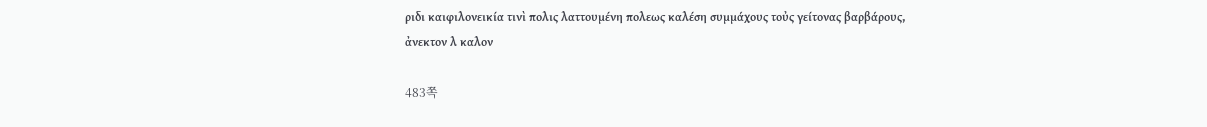ριδι καιφιλονεικία τινὶ πολις λαττουμένη πολεως καλέση συμμάχους τοὐς γείτονας βαρβάρους, ἀνεκτον λ καλον

483쪽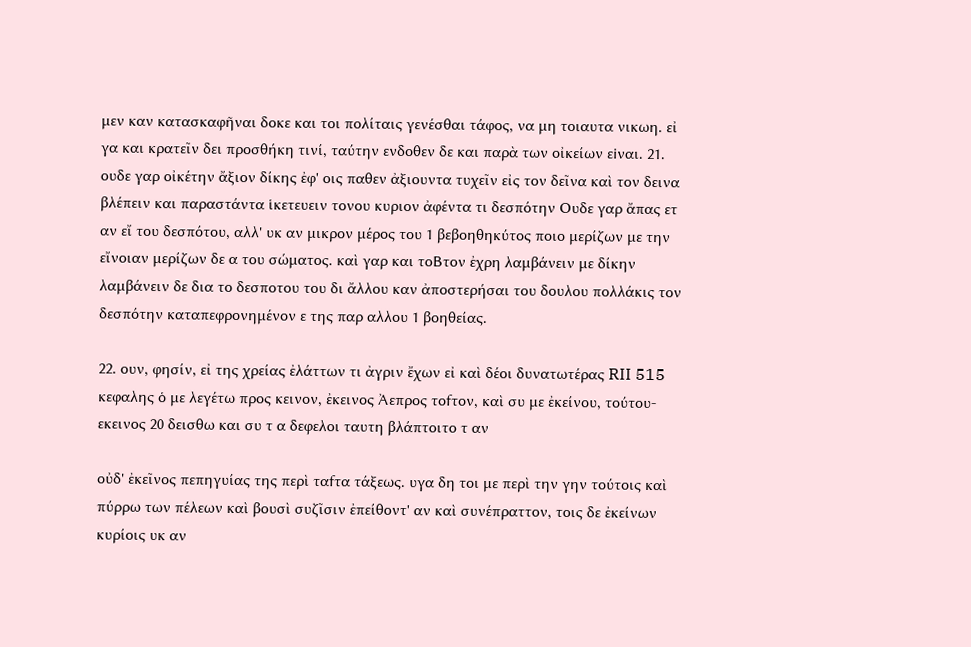μεν καν κατασκαφῆναι δοκε και τοι πολίταις γενέσθαι τάφος, να μη τοιαυτα νικωη. εἰ γα και κρατεῖν δει προσθήκη τινί, ταύτην ενδοθεν δε και παρὰ των οἰκείων εiναι. 21. ουδε γαρ οἰκέτην ἄξιον δίκης ἐφ' οις παθεν ἀξιουντα τυχεῖν εἰς τον δεῖνα καὶ τον δεινα βλέπειν και παραστάντα ἱκετευειν τονου κυριον ἀφέντα τι δεσπότην Ουδε γαρ ἄπας ετ αν εἴ του δεσπότου, αλλ' υκ αν μικρον μέρος του 1 βεβοηθηκύτος ποιο μερίζων με την εἴνοιαν μερίζων δε α του σώματος. καὶ γαρ και τοBτον ἐχρη λαμβάνειν με δίκην λαμβάνειν δε δια το δεσποτου του δι ἄλλου καν ἀποστερήσαι του δουλου πολλάκις τον δεσπότην καταπεφρονημένον ε της παρ αλλου 1 βοηθείας.

22. ουν, φησίν, εἰ της χρείας ἐλάττων τι ἀγριν ἔχων εἰ καὶ δέοι δυνατωτέρας RII 515 κεφαλης ὁ με λεγέτω προς κεινον, ἐκεινος Ἀεπρος τοfτον, καὶ συ με ἐκείνου, τούτου-εκεινος 20 δεισθω και συ τ α δεφελοι ταυτη βλάπτοιτο τ αν

οὐδ' ἐκεῖνος πεπηγυίας της περὶ ταfτα τάξεως. υγα δη τοι με περὶ την γην τούτοις καὶ πύρρω των πέλεων καὶ βουσὶ συζῖσιν ἐπείθοντ' αν καὶ συνέπραττον, τοις δε ἐκείνων κυρίοις υκ αν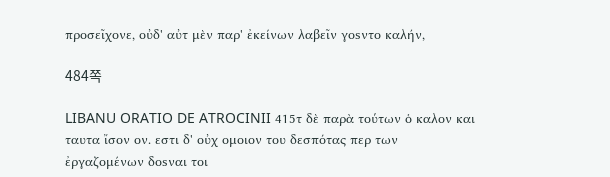προσεῖχονε, οὐδ' αὐτ μὲν παρ' ἐκείνων λαβεῖν γοsντο καλήν,

484쪽

LIBANU ORATIO DE ATROCINII 415τ δὲ παρὰ τούτων ὁ καλον και ταυτα ἴσον ον. εστι δ' οὐχ ομοιον του δεσπότας περ των ἐργαζομένων δοsναι τοι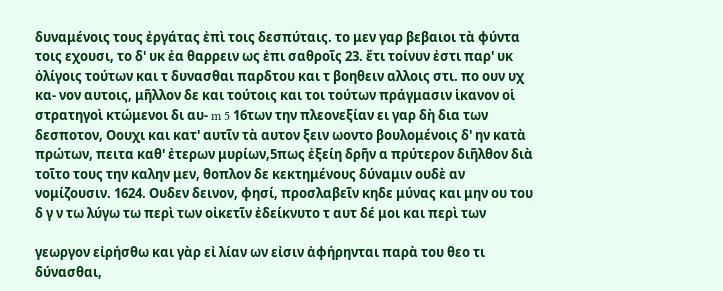δυναμένοις τους ἐργάτας ἐπὶ τοις δεσπύταις. το μεν γαρ βεβαιοι τὰ φύντα τοις εχουσι, το δ' υκ ἐα θαρρειν ως ἐπι σαθροῖς 23. ἔτι τοίνυν ἐστι παρ' υκ ὀλίγοις τούτων και τ δυνασθαι παρδτου και τ βοηθειν αλλοις στι. πο ουν υχ κα- νον αυτοις, μῆλλον δε και τούτοις και τοι τούτων πράγμασιν ἱκανον οἱ στρατηγοὶ κτώμενοι δι αυ- m 5 16των την πλεονεξίαν ει γαρ δὴ δια των δεσποτον, Οουχι και κατ' αυτῖν τὰ αυτον ξειν ωοντο βουλομένοις δ' ην κατὰ πρώτων, πειτα καθ' ἐτερων μυρίων,5πως ἐξείη δρῆν α πρύτερον διῆλθον διὰ τοῖτο τους την καλην μεν, θοπλον δε κεκτημένους δύναμιν ουδὲ αν νομίζουσιν. 1624. Ουδεν δεινον, φησί, προσλαβεῖν κηδε μύνας και μην ου του δ γ ν τω λύγω τω περὶ των οἰκετῖν ἐδείκνυτο τ αυτ δέ μοι και περὶ των

γεωργον εἰρήσθω και γὰρ εἰ λίαν ων εἰσιν ἀφήρηνται παρὰ του θεο τι δύνασθαι,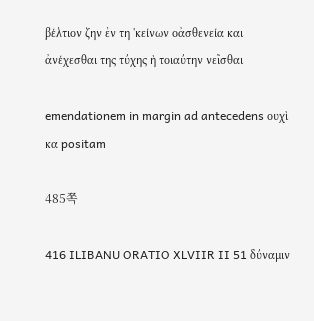βέλτιον ζην ἐν τη 'κείνων οἀσθενεία και ἀνέχεσθαι της τύχης ὴ τοιαύτην νεῖσθαι

emendationem in margin ad antecedens ουχὶ κα positam

485쪽

416 ILIBANU ORATIO XLVIIR II 51 δύναμιν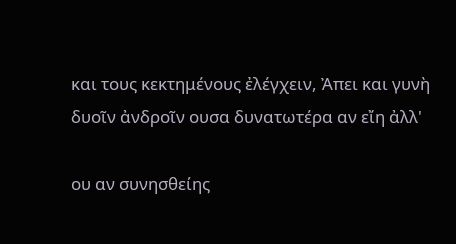και τους κεκτημένους ἐλέγχειν, Ἀπει και γυνὴ δυοῖν ἀνδροῖν ουσα δυνατωτέρα αν εἴη ἀλλ'

ου αν συνησθείης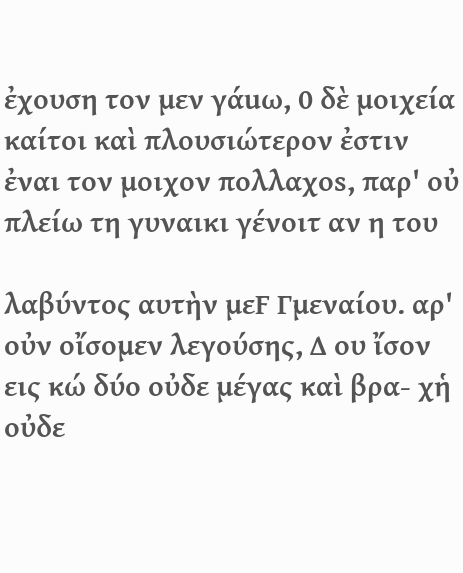ἐχουση τον μεν γάuω, 0 δὲ μοιχεία καίτοι καὶ πλουσιώτερον ἐστιν ἐναι τον μοιχον πολλαχοs, παρ' οὐ πλείω τη γυναικι γένοιτ αν η του

λαβύντος αυτὴν μεF Γμεναίου. αρ' οὐν οἴσομεν λεγούσης, Δ ου ἴσον εις κώ δύο οὐδε μέγας καὶ βρα- χἡ οὐδε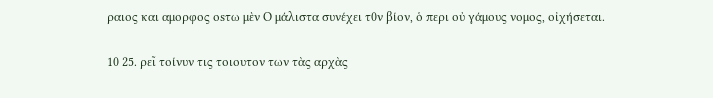ραιος και αμορφος οsτω μὲν Ο μάλιστα συνέχει τ0ν βίον, ὁ περι οὐ γάμους νομος, οἰχήσεται.

10 25. ρεῖ τοίνυν τις τοιουτον των τὰς αρχὰς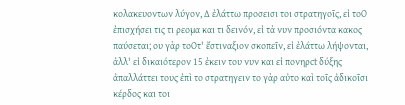κολακευοντων λύγον, Δ ἐλάττω προσεισι τοι στρατηγοῖς, εἰ τοO ἐπισχήσει τις τι ρεομα και τι δεινόν, εἰ τὰ νυν προσιόντα κακος παύσεται; ου γὰρ τοOτ' ἔστιναξιον σκοπεῖν, εἰ ἐλάττω λήψονται, ἀλλ' εἰ δικαιότερον 15 ἐκειν του νυν και εἰ πονηρct δύξης ἀπαλλάττει τους ἐπὶ το στρατηγειν το γὰρ αὐτο καὶ τοῖς ἀδικοῖσι κέρδος και τοι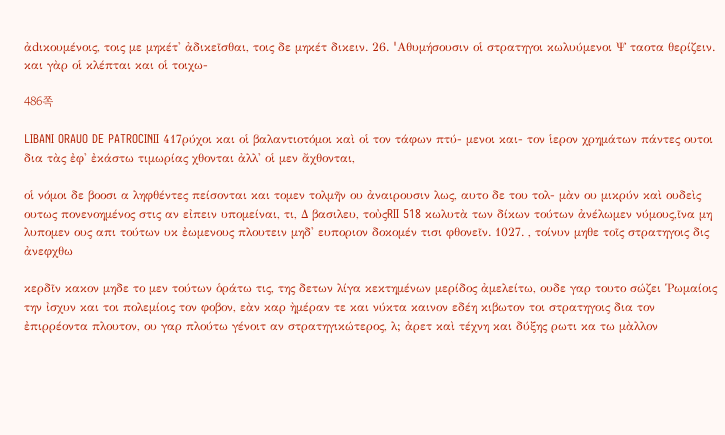ἀdικουμένοις, τοις με μηκέτ' ἀδικεῖσθαι, τοις δε μηκέτ δικειν. 26. 'Aθυμήσουσιν οἱ στρατηγοι κωλυύμενοι Ψ ταοτα θερίζειν. και γὰρ οἱ κλέπται και οἱ τοιχω-

486쪽

LIBANI ORAUO DE PATROCINII 417ρύχοι και οἱ βαλαντιοτόμοι καὶ οἱ τον τάφων πτύ- μενοι και- τον ἱερον χρημάτων πάντες ουτοι δια τὰς ἐφ' ἐκάστω τιμωρίας χθονται ἀλλ' οἱ μεν ἄχθονται,

οἱ νόμοι δε βοοσι α ληφθέντες πείσονται και τομεν τολμῆν ου ἀναιρουσιν λως, αυτο δε του τολ- μὰν ου μικρύν καὶ ουδεὶς ουτως πονενοημένος στις αν εἰπειν υπομείναι, τι, Δ βασιλευ, τοὐςRII 518 κωλυτὰ των δίκων τούτων ἀνέλωμεν νύμους,ῖνα μη λυπομεν ους απι τούτων υκ ἐωμενους πλουτειν μηδ' ευποριον δοκομέν τισι φθονεῖν. 1027. , τοίνυν μηθε τοῖς στρατηγοις δις ἀνεφχθω

κερδῖν κακον μηδε το μεν τούτων ὁράτω τις, της δετων λίγα κεκτημένων μερίδος ἀμελείτω, ουδε γαρ τουτο σώζει Ῥωμαίοις την ἰσχυν και τοι πολεμίοις τον φοβον, εὰν καρ ὴμέραν τε και νύκτα καινον εδέη κιβωτον τοι στρατηγοις δια τον ἐπιρρέοντα πλουτον, ου γαρ πλούτω γένοιτ αν στρατηγικώτερος, λ; ἀρετ καὶ τέχνη και δύξης ρωτι κα τω μὰλλον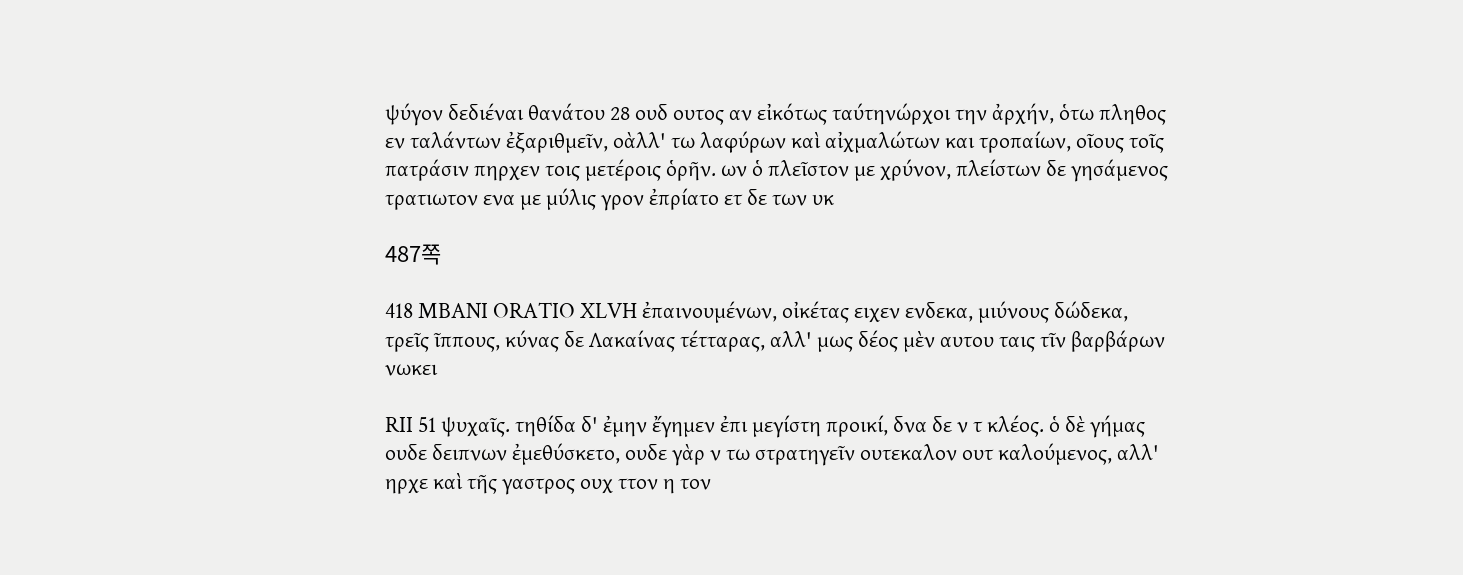ψύγον δεδιέναι θανάτου 28 ουδ ουτος αν εἰκότως ταύτηνώρχοι την ἀρχήν, ὁτω πληθος εν ταλάντων ἐξαριθμεῖν, οὰλλ' τω λαφύρων καὶ αἰχμαλώτων και τροπαίων, οῖους τοῖς πατράσιν πηρχεν τοις μετέροις ὁρῆν. ων ὁ πλεῖστον με χρύνον, πλείστων δε γησάμενος τρατιωτον ενα με μύλις γρον ἐπρίατο ετ δε των υκ

487쪽

418 MBANI ORATIO XLVH ἐπαινουμένων, οἰκέτας ειχεν ενδεκα, μιύνους δώδεκα, τρεῖς ῖππους, κύνας δε Λακαίνας τέτταρας, αλλ' μως δέος μὲν αυτου ταις τῖν βαρβάρων νωκει

RII 51 ψυχαῖς. τηθίδα δ' ἐμην ἔγημεν ἐπι μεγίστη προικί, δνα δε ν τ κλέος. ὁ δὲ γήμας ουδε δειπνων ἐμεθύσκετο, ουδε γὰρ ν τω στρατηγεῖν ουτεκαλον ουτ καλούμενος, αλλ' ηρχε καὶ τῆς γαστρος ουχ ττον η τον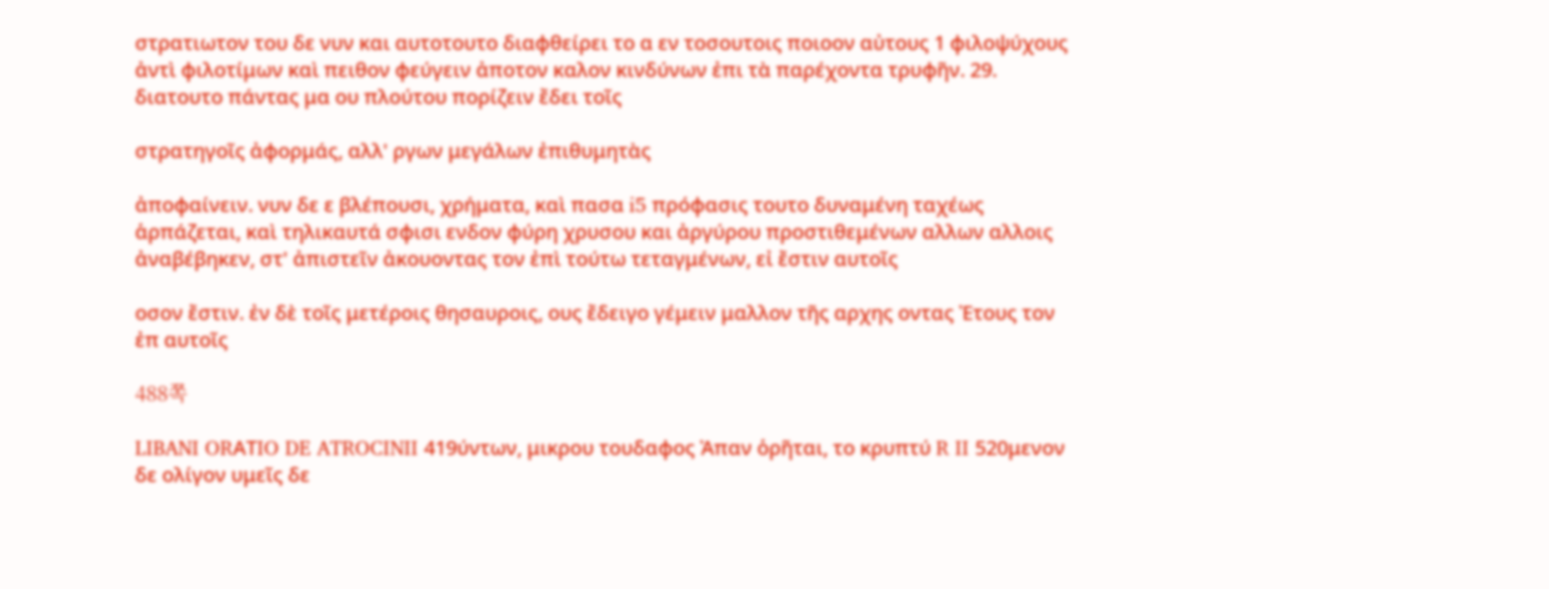στρατιωτον του δε νυν και αυτοτουτο διαφθείρει το α εν τοσουτοις ποιοον αὐτους 1 φιλοψύχους ἀντὶ φιλοτίμων καὶ πειθον φεύγειν ἀποτον καλον κινδύνων ἐπι τὰ παρέχοντα τρυφῆν. 29. διατουτο πάντας μα ου πλούτου πορίζειν ἔδει τοῖς

στρατηγοῖς ἀφορμάς, αλλ' ργων μεγάλων ἐπιθυμητὰς

ἀποφαίνειν. νυν δε ε βλέπουσι, χρήματα, καὶ πασα i5 πρόφασις τουτο δυναμένη ταχέως ἁρπάζεται, καὶ τηλικαυτά σφισι ενδον φύρη χρυσου και ἀργύρου προστιθεμένων αλλων αλλοις ἀναβέβηκεν, στ' ἀπιστεῖν ἀκουοντας τον ἐπὶ τούτω τεταγμένων, εἰ ἔστιν αυτοῖς

οσον ἔστιν. ἐν δὲ τοῖς μετέροις θησαυροις, ους ἔδειγο γέμειν μαλλον τῆς αρχης οντας Ἐτους τον ἐπ αυτοῖς

488쪽

LIBANI ORΑΤIO DE ATROCINII 419ύντων, μικρου τουδαφος Ἀπαν ὁρῆται, το κρυπτύ R II 520μενον δε ολίγον υμεῖς δε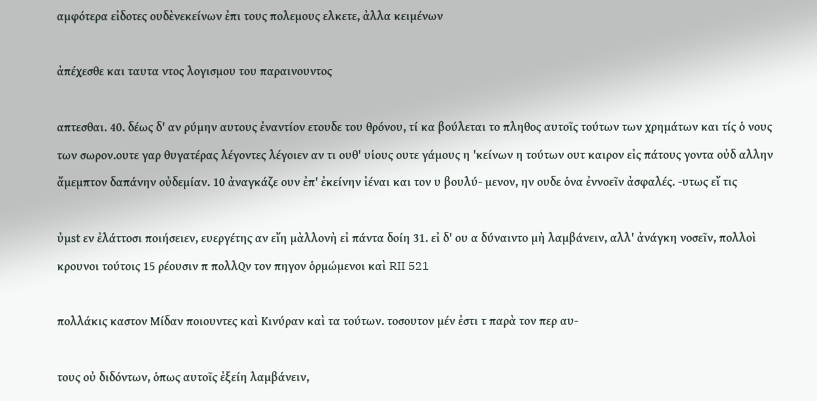αμφότερα εἰδοτες ουδὲνεκείνων ἐπι τους πολεμους ελκετε, ἀλλα κειμένων

ἀπέχεσθε και ταυτα ντος λογισμου του παραινουντος

απτεσθαι. 40. δέως δ' αν ρύμην αυτους ἐναντίον ετουδε του θρόνου, τί κα βούλεται το πληθος αυτοῖς τούτων των χρημάτων και τίς ὁ νους των σωρον.ουτε γαρ θυγατέρας λέγοντες λέγοιεν αν τι ουθ' υἱους ουτε γάμους η 'κείνων η τούτων ουτ καιρον εἰς πάτους γοντα οὐδ αλλην ἄμεμπτον δαπάνην οὐδεμίαν. 10 ἀναγκάζε ουν ἐπ' ἐκείνην ἰέναι και τον υ βουλύ- μενον, ην ουδε ὁνα ἐννοεῖν ἀσφαλές. -υτως εἴ τις

ὐμst εν ἐλάττοσι ποιήσειεν, ευεργέτης αν εἴη μὰλλονὴ εἰ πάντα δοίη 31. εἰ δ' ου α δύναιντο μὴ λαμβάνειν, αλλ' ἀνάγκη νοσεῖν, πολλοὶ κρουνοι τούτοις 15 ρέουσιν π πολλQν τον πηγον ὁρμώμενοι καὶ RII 521

πολλάκις καστον Μίδαν ποιουντες καὶ Κινύραν καὶ τα τούτων. τοσουτον μέν ἐστι τ παρὰ τον περ αυ-

τους οὐ διδόντων, ὁπως αυτοῖς ἐξείη λαμβάνειν,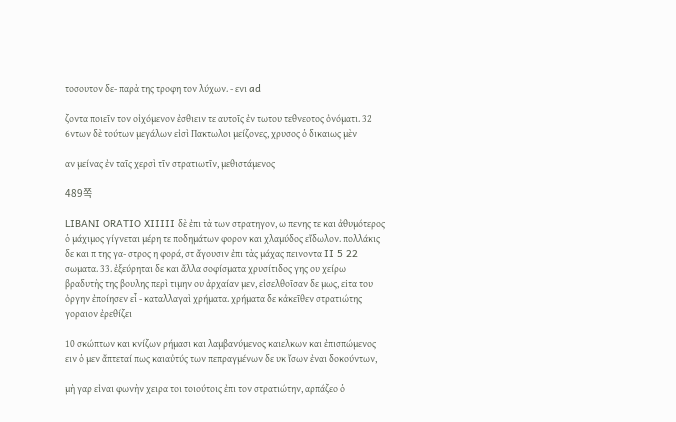τοσουτον δε- παρὰ της τροφη τον λύχων. - ενι ad

ζοντα ποιεῖν τον οἰχόμενον ἐσθιειν τε αυτοῖς ἐν τωτου τεθνεοτος ὀνόματι. 32 6ντων δὲ τούτων μεγάλων εἰσὶ Πακτωλοι μείζονες, χρυσος ὁ δικαιως μὲν

αν μείνας ἐν ταῖς χερσὶ τῖν στρατιωτῖν, μεθιστάμενος

489쪽

LIBANI ORATIO XIIIII δὲ ἐπι τὰ των στρατηγον, ω πενης τε και ἀθυμότερος ὁ μάχιμος γίγνεται μέρη τε ποδημάτων φορον και χλαμύδος εἴδωλον. πολλάκις δε και π της γα- στρος η φορά, στ ἄγουσιν ἐπι τὰς μάχας πεινοντα II 5 22 σωματα. 33. ἐξεύρηται δε και ἄλλα σοφίσματα χρυσίτιδος γης ου χείρω βραδυτὴς της βουλης περὶ τιμην ου ἀρχαίαν μεν, εἰσελθοῖσαν δε μως, εiτα του ὀργην ἐποίησεν εἶ - καταλλαγαὶ χρήματα. χρήματα δε κἀκεῖθεν στρατιώτης γοραιον ἐρεθίζει

10 σκώπτων και κνίζων ρήμασι και λαμβανύμενος καιελκων και ἐπισπώμενος ειν ὁ μεν ἄπτεταί πως καιαὐτύς των πεπραγμένων δε υκ ἴσων ἐναι δοκούντων,

μὴ γαρ εἰναι φωνὴν χειρα τοι τοιούτοις ἐπι τον στρατιώτην, αρπάζεο ὁ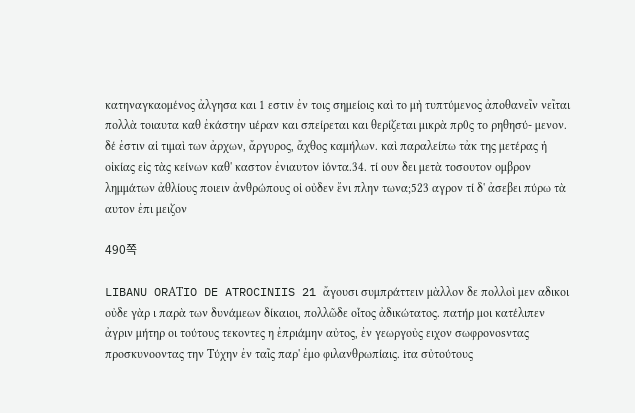κατηναγκαομένος ἀλγησα και 1 εστιν ἐν τοις σημείοις καὶ το μὴ τυπτύμενος ἀποθανεῖν νεῖται πολλὰ τοιαυτα καθ ἐκάστην uέραν και σπείρεται και θερίζεται μικρὰ πρ0ς το ρηθησύ- μενον. δέ ἐστιν αἱ τιμαὶ των ἀρχων, ἄργυρος, ἄχθος καμήλων. καὶ παραλείπω τἀκ της μετέρας ἡ οἰκίας εἰς τὰς κείνων καθ' καστον ἐνιαυτον ἰόντα.34. τί ουν δει μετὰ τοσουτον ομβρον λημμάτων ἀθλίους ποιειν ἀνθρώπους οἱ οὐδεν ἔνι πλην τωνα;523 αγρον τί δ' ἀσεβει πύρω τὰ αυτον ἐπι μειζον

490쪽

LIBANU ORΑΤIO DE ATROCINIIS 21 ἄγουσι συμπράττειν μὰλλον δε πολλοὶ μεν αδικοι οὐδε γὰρ ι παρὰ των δυνάμεων δίκαιοι, πολλῶδε οἶτος ἀδικώτατος. πατήρ μοι κατέλιπεν ἀγριν μήτηρ οι τούτους τεκοντες η ἐπριάμην αὐτος, ἐν γεωργοὐς ειχον σωφρονοsντας προσκυνοοντας την Tύχην ἐν ταῖς παρ' ἐμο φιλανθρωπίαις. iτα σὐτούτους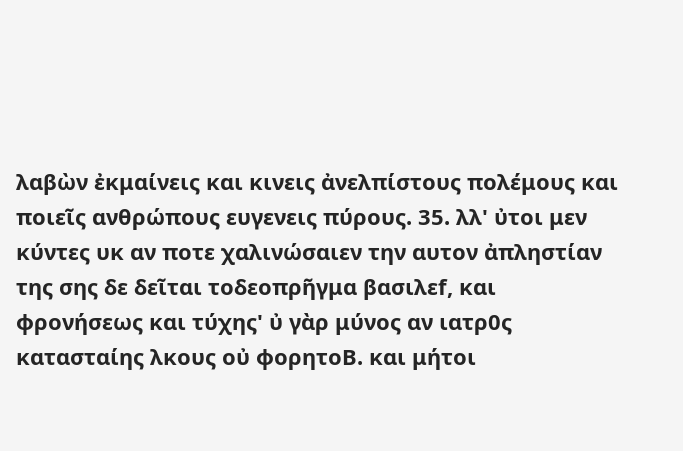λαβὼν ἐκμαίνεις και κινεις ἀνελπίστους πολέμους και ποιεῖς ανθρώπους ευγενεις πύρους. 35. λλ' ὐτοι μεν κύντες υκ αν ποτε χαλινώσαιεν την αυτον ἀπληστίαν της σης δε δεῖται τοδεοπρῆγμα βασιλεf, και φρονήσεως και τύχης' ὐ γὰρ μύνος αν ιατρ0ς κατασταίης λκους οὐ φορητοB. και μήτοι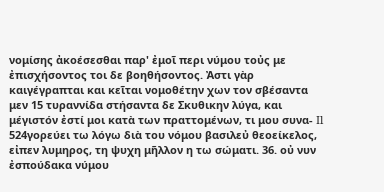νομίσης ἀκοέσεσθαι παρ' ἐμοῖ περι νύμου τοὐς με ἐπισχήσοντος τοι δε βοηθήσοντος. Ἀστι γὰρ καιγέγραπται και κεῖται νομοθέτην χων τον σβέσαντα μεν 15 τυραννίδα στήσαντα δε Σκυθικην λύγα, και μέγιστόν ἐστί μοι κατὰ των πραττομένων, τι μου συνα- Il 524γορεύει τω λόγω διὰ του νόμου βασιλεὐ θεοείκελος, εἰπεν λυμηρος, τη ψυχη μῆλλον η τω σώματι. 36. οὐ νυν ἐσπούδακα νύμου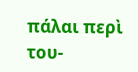πάλαι περὶ του-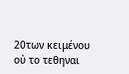20των κειμένου οὐ το τεθηναι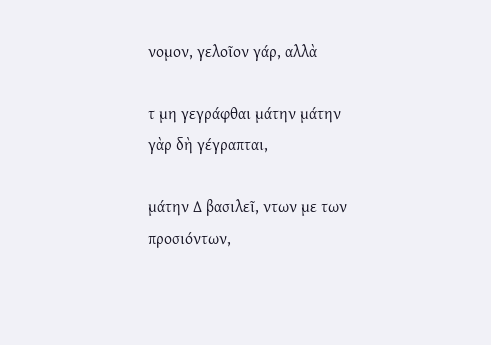νομον, γελοῖον γάρ, αλλὰ

τ μη γεγράφθαι μάτην μάτην γὰρ δὴ γέγραπται,

μάτην Δ βασιλεῖ, ντων με των προσιόντων,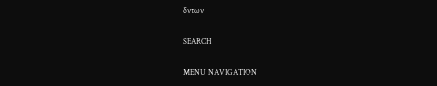δντων

SEARCH

MENU NAVIGATION